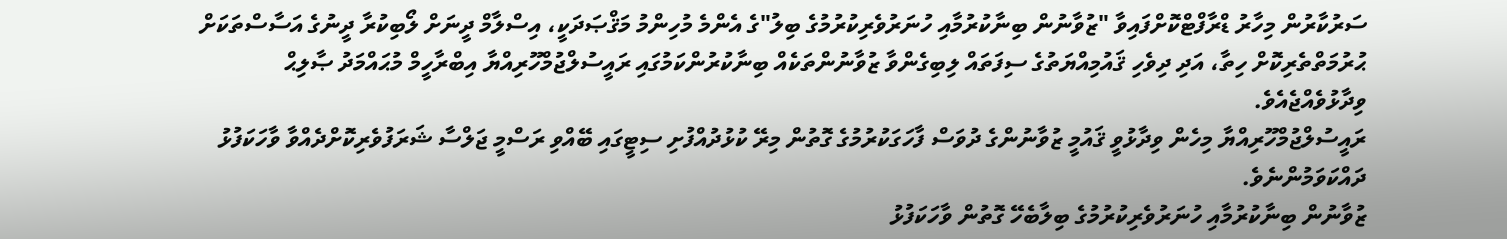ސަރުކާރުން މިހާރު ޑްރާފްޓްކޮށްފައިވާ "ޒުވާނުން ބިނާކުރުމާއި ހުނަރުވެރިކުރުމުގެ ބިލު"ގެ އެންމެ މުހިންމު މަޤްޞަދަކީ، އިސްލާމް ދީނަށް ލޯބިކުރާ ދީނުގެ އަސާސްތަކަށް ޙުރުމަތްތެރިކޮށް ހިތާ، އަދި ދިވެހި ޤައުމިއްޔަތުގެ ސިފަތައް ލިބިގެންވާ ޒުވާނުންތަކެއް ބިނާކުރުންކަމުގައި ރައީސުލްޖުމްހޫރިއްޔާ އިބްރާހީމް މުޙައްމަދު ޞާލިޙް ވިދާޅުވެއްޖެއެވެ.
ރައީސުލްޖުމްހޫރިއްޔާ މިހެން ވިދާޅުވީ ޤައުމީ ޒުވާނުންގެ ދުވަސް ފާހަގަކުރުމުގެ ގޮތުން މިރޭ ކުޅުދުއްފުށި ސިޓީގައި ބޭއްވި ރަސްމީ ޖަލްސާ ޝަރަފުވެރިކޮށްދެއްވާ ވާހަކަފުޅު ދައްކަވަމުންނެވެ.
ޒުވާނުން ބިނާކުރުމާއި ހުނަރުވެރިކުރުމުގެ ބިލާބެހޭ ގޮތުން ވާހަކަފުޅު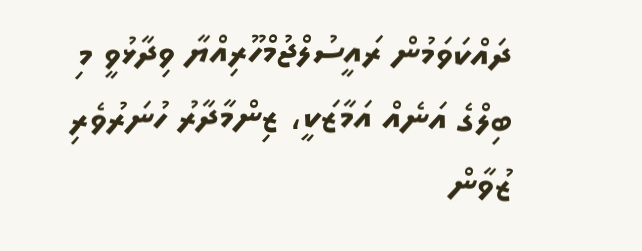ދައްކަވަމުން ރައީސުލްޖުމްހޫރިއްޔާ ވިދާޅުވީ މި ބިލްގެ އަނެއް އަމާޒަކީ، ޒިންމާދާރު ހުނަރުވެރި ޒުވާން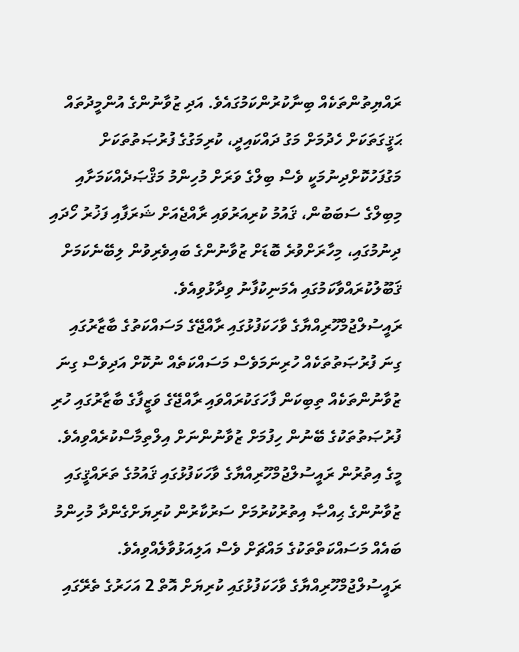ރައްޔިތުންތަކެއް ބިނާކުރުންކަމުގައެވެ. އަދި ޒުވާނުންގެ އުންމީދުތައް ޙަޤީގަތަކަށް ހެދުމަށް މަގު ދައްކައިދީ، ކުރިމަގުގެ ފުރުޞަތުތަކަށް މަގުފަހުކޮށްދިނުމަކީ ވެސް ބިލްގެ ވަރަށް މުހިންމު މަޤްޞަދެއްކަމަށާއި މިބިލްގެ ސަބަބުން، ޤައުމު ކުރިއަރުވައި ރާއްޖެއަށް ޝަރަފާއި ފަޚުރު ހޯދައި ދިނުމުގައި، މިހާރަށްވުރެ ބޮޑަށް ޒުވާނުންގެ ބައިވެރިވުން ލިބޭނެކަމަށް ޤަބޫލުކުރައްވާކަމުގައި އެމަނިކުފާނު ވިދާޅުވިއެވެ.
ރައީސުލްޖުމްހޫރިއްޔާގެ ވާހަކަފުޅުގައި ރާއްޖޭގެ މަސައްކަތުގެ ބާޒާރުގައި ގިނަ ފުރުޞަތުތަކެއް ހުރިނަމަވެސް މަސައްކަތެއް ނުކޮށް އަދިވެސް ގިނަ ޒުވާނުންތަކެއް ތިބިކަން ފާހަގަކުރައްވައި ރާއްޖޭގެ ވަޒީފާގެ ބާޒާރުގައި ހުރި ފުރުޞަތުތަކުގެ ބޭނުން ހިފުމަށް ޒުވާނުންނަށް އިލްތިމާސްކުރެއްވިއެވެ. މީގެ އިތުރުން ރައީސުލްޖުމްހޫރިއްޔާގެ ވާހަކަފުޅުގައި ޤައުމުގެ ތަރައްޤީގައި ޒުވާނުންގެ ޙިއްޞާ އިތުރުކުރުމަށް ސަރުކާރުން ކުރިޔަށްގެންދާ މުހިންމު ބައެއް މަސައްކަތްތަކުގެ މައްޗަށް ވެސް އަލިއަޅުވާލެއްވިއެވެ.
ރައީސުލްޖުމްހޫރިއްޔާގެ ވާހަކަފުޅުގައި ކުރިޔަށް އޮތް 2 އަހަރުގެ ތެރޭގައި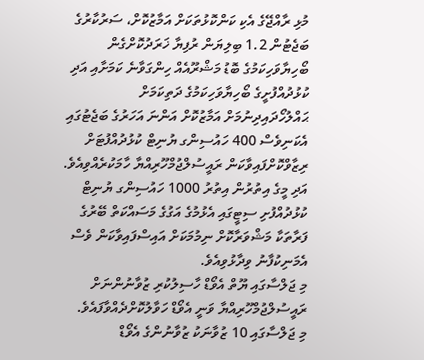މުޅި ރާއްޖޭގެ އެކި ކަންކޮޅުތަކަށް އަމާޒުކޮށް، ސަރުކާރުގެ ބަޖެޓުން 1.2 ބިލިޔަން ރުފިޔާ ޚަރަދުކޮށްގެން ބޯހިޔާވަހިކަމުގެ ބޮޑު މަޝްރޫއެއް ހިންގަވާނެ ކަމަށާއި އަދި ކުޅުދުއްފުށީގެ ބޯހިޔާވަހިކަމުގެ ދަތިކަމަށް ޙައްލުހޯދައިދިނުމަށް އަމާޒުކޮށް އަންނަ އަހަރުގެ ބަޖެޓުގައި އެކަނިވެސް 400 ހައުސިންގ ޔުނިޓް ކުޅުދުއްފުޓަށް ރިޒާވްކޮށްފައިވާކަން ރައީސުލްޖުމްހޫރިއްޔާ ހާމަކުރެއްވިއެވެ. އަދި މީގެ އިތުރުން އިތުރު 1000 ހައުސިންގ ޔުނިޓް ކުޅުދުއްފުށި ސިޓީގައި އެޅުމުގެ އަގުގެ މަސައްކަތް ބޭރުގެ ފަރާތަކާ މަޝްވަރާކޮށް ނިމުމަކަށް އައިސްފައިވާކަން ވެސް އެމަނިކުފާނު ވިދާޅުވިއެވެ.
މި ޖަލްސާގައި ޔޫތް އެވޯޑް ހާސިލުކުރި ޒުވާނުންނަށް ރައީސުލްޖުމްހޫރިއްޔާ ވަނީ އެވޯޑް ހަވާލުކޮށްދެއްވާފައެވެ.
މި ޖަލްސާގައި 10 ޒުވާނަކު ޒުވާނުންގެ އެވޯޑް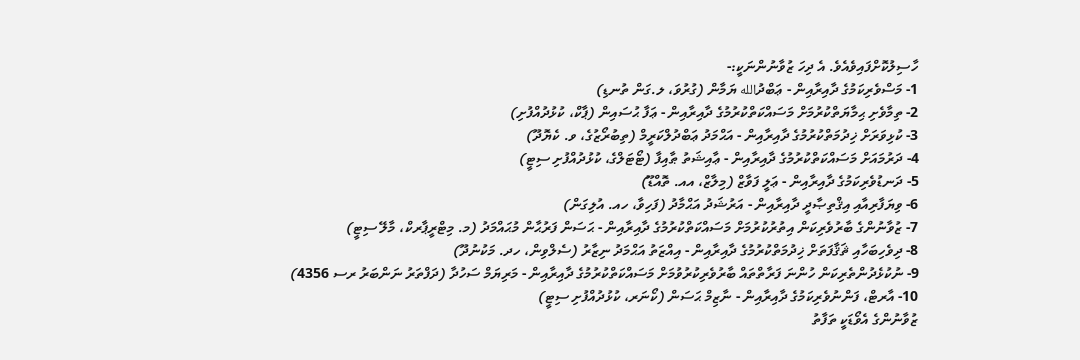ހާސިލުކޮށްފައިވެއެވެ. އެ ދިހަ ޒުވާނުންނަކީ:-
1- މަސްވެރިކަމުގެ ދާއިރާއިން - ޢަބްދުالله ޔަމާން (ގުރުވަ، ލ.ގަން ތުނޑި)
2- ތިމާވެށި ޙިމާޔަތްކުރުމަށް މަސައްކަތްކުރުމުގެ ދާއިރާއިން - ޢަފާ ޙުސައިން (ޕާކް، ކުޅުދުއްފުށި)
3- ކުޅިވަރަށް ޚިދުމަތްކުރުމުގެ ދާއިރާއިން - އަޙްމަދު ޢަބްދުލްކަރީމް (ތިބުރޯޒުގެ، ވ. ކެޔޮދޫ)
4- ދަރުމައަށް މަސައްކަތްކުރުމުގެ ދާއިރާއިން - ޢާއިޝަތު ޠާއިފާ (ޓޯޓަލްގެ، ކުޅުދުއްފުށި ސިޓީ)
5- ދަނޑުވެރިކަމުގެ ދާއިރާއިން - ޢަލީ ފަވާޒް (މިލާޒް، އއ. ތޮއްޑޫ)
6- ވިޔަފާރިއާއި އިޤްތިޞާދީ ދާއިރާއިން - އަރުޝަދު އަޙްމާދު (ފަހިވާ، ހއ. އުލިގަން)
7- ޒުވާނުންގެ ބާރުވެރިކަން އިތުރުކުރުމަށް މަސައްކަތްކުރުމުގެ ދާއިރާއިން - ޙަސަން ފަރުޙާން މުޙައްމަދު (މ. މިޓްރީޕާރކް، މާލޭ ސިޓީ)
8- ދިވެހިބަހާއި ޘަޤާފަތަށް ޚިދުމަތްކުރުމުގެ ދާއިރާއިން - އިއްޒަތު އަޙްމަދު ނިޒާރު (ސެލްވިން، ހދ. މަކުނުދޫ)
9- ނުކުޅެދުންތެރިކަން ހުންނަ ފަރާތްތައް ބާރުވެރިކުރުވުމަށް މަސައްކަތްކުރުމުގެ ދާއިރާއިން - މަރިޔަމް ސަހުދާ (ދަފްތަރު ނަންބަރު ރސ 4356)
10- އާރޓް، ފަންނުވެރިކަމުގެ ދާއިރާއިން - ނާޒިމް ޙަސަން (ކޯނަރ، ކުޅުދުއްފުށި ސިޓީ)
ޒުވާނުންގެ އެވޯޑަކީ ތަފާތު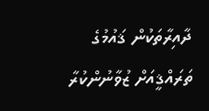ދާއިރާތަކުން ޤައުމުގެ ތަރައްޤީއަށް ޒުވާނުންކުރާ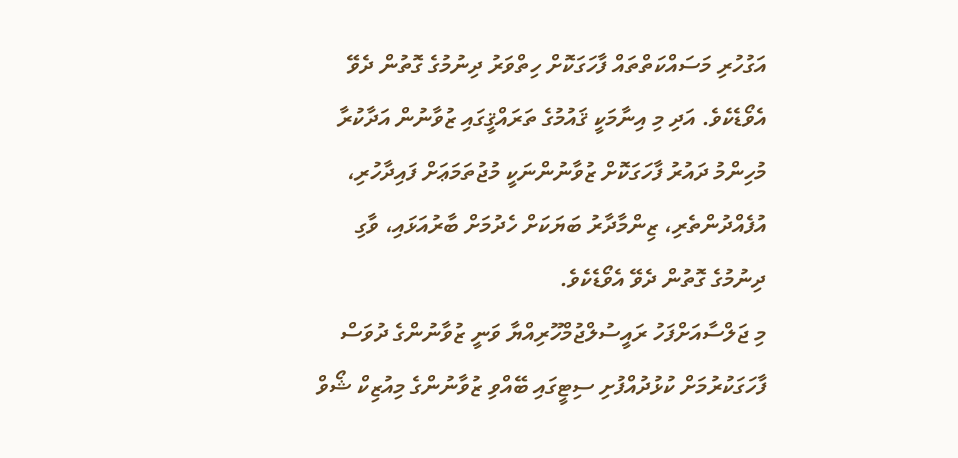އަގުހުރި މަސައްކަތްތައް ފާހަގަކޮށް ހިތްވަރު ދިނުމުގެ ގޮތުން ދެވޭ އެވޯޑެކެވެ. އަދި މި އިނާމަކީ ޤައުމުގެ ތަރައްޤީގައި ޒުވާނުން އަދާކުރާ މުހިންމު ދައުރު ފާހަގަކޮށް ޒުވާނުންނަކީ މުޖުތަމަޢަށް ފައިދާހުރި، އުފެއްދުންތެރި، ޒިންމާދާރު ބަޔަކަށް ހެދުމަށް ބާރުއަޅައި، ވާގި ދިނުމުގެ ގޮތުން ދެވޭ އެވޯޑެކެވެ.
މި ޖަލްސާއަށްފަހު ރައީސުލްޖުމްހޫރިއްޔާ ވަނީ ޒުވާނުންގެ ދުވަސް ފާހަގަކުރުމަށް ކުޅުދުއްފުށި ސިޓީގައި ބޭއްވި ޒުވާނުންގެ މިއުޒިކް ޝޯވް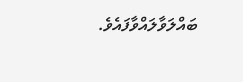ބައްލަވާލައްވާފައެވެ.